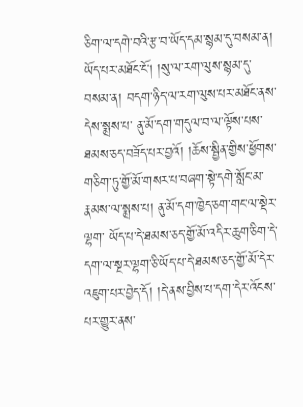ཅིག་ལ་དགེ་བའི་རྩ་བ་ཡོད་དམ་སྙམ་དུ་བསམ་ན། ཡོད་པར་མཐོང་ངོ། །སུ་ལ་རག་ལུས་སྙམ་དུ་བསམ་ན། བདག་ཉིད་ལ་རག་ལུས་པར་མཐོང་ནས་དེས་སྨྲས་པ་ ནུ་མོ་དག་གདུལ་བ་ལ་ལྟོས་པས་ཐམས་ཅད་བཟོད་པར་བྱའོ། །ཆོས་སྦྱིན་གྱིས་ཕྱོགས་གཅིག་ཏུ་གྱོ་མོ་གསར་པ་བཞག་སྟེ་དགེ་སློང་མ་རྣམས་ལ་སྨྲས་པ། ནུ་མོ་དག་ཁྱེད་ཅག་གང་ལ་སྡེར་ལྷག་ ཡོད་པ་དེ་ཐམས་ཅད་གྱོ་མོ་འདིར་ཆུག་ཅིག་དེ་དག་ལ་སྔར་ལྷག་ཅི་ཡོད་པ་དེ་ཐམས་ཅད་གྱོ་མོ་དེར་འཇུག་པར་བྱེད་དོ། །དེ་ནས་བྱིས་པ་དག་དེར་འོངས་པར་གྱུར་ནས་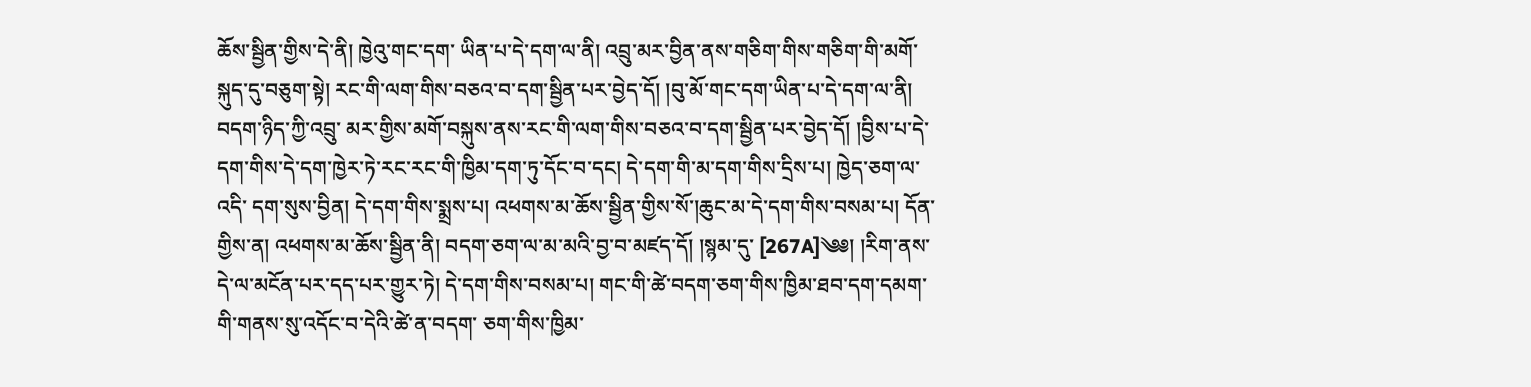ཆོས་སྦྱིན་གྱིས་དེ་ནི། ཁྱེའུ་གང་དག་ ཡིན་པ་དེ་དག་ལ་ནི། འབྲུ་མར་བྱིན་ནས་གཅིག་གིས་གཅིག་གི་མགོ་སྐུད་དུ་བཅུག་སྟེ། རང་གི་ལག་གིས་བཅའ་བ་དག་སྦྱིན་པར་བྱེད་དོ། །བུ་མོ་གང་དག་ཡིན་པ་དེ་དག་ལ་ནི། བདག་ཉིད་ཀྱི་འབྲུ་ མར་གྱིས་མགོ་བསྐུས་ནས་རང་གི་ལག་གིས་བཅའ་བ་དག་སྦྱིན་པར་བྱེད་དོ། །བྱིས་པ་དེ་དག་གིས་དེ་དག་ཁྱེར་ཏེ་རང་རང་གི་ཁྱིམ་དག་ཏུ་དོང་བ་དང། དེ་དག་གི་མ་དག་གིས་དྲིས་པ། ཁྱེད་ཅག་ལ་འདི་ དག་སུས་བྱིན། དེ་དག་གིས་སྨྲས་པ། འཕགས་མ་ཆོས་སྦྱིན་གྱིས་སོ་།ཆུང་མ་དེ་དག་གིས་བསམ་པ། དོན་གྱིས་ན། འཕགས་མ་ཆོས་སྦྱིན་ནི། བདག་ཅག་ལ་མ་མའི་བྱ་བ་མཛད་དོ། །སྙམ་དུ་ [267A]༄༅། །རིག་ནས་དེ་ལ་མངོན་པར་དད་པར་གྱུར་ཏེ། དེ་དག་གིས་བསམ་པ། གང་གི་ཚེ་བདག་ཅག་གིས་ཁྱིམ་ཐབ་དག་དམག་གི་གནས་སུ་འདོང་བ་དེའི་ཚེ་ན་བདག་ ཅག་གིས་ཁྱིམ་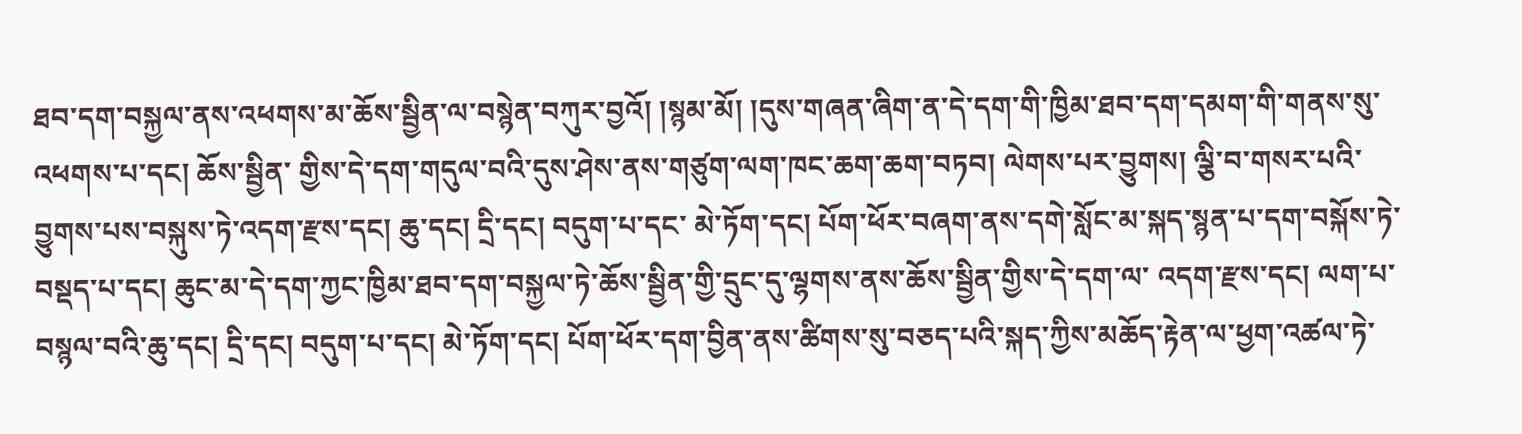ཐབ་དག་བསྐྱལ་ནས་འཕགས་མ་ཆོས་སྦྱིན་ལ་བསྙེན་བཀུར་བྱའོ། །སྙམ་མོ། །དུས་གཞན་ཞིག་ན་དེ་དག་གི་ཁྱིམ་ཐབ་དག་དམག་གི་གནས་སུ་འཕགས་པ་དང། ཆོས་སྦྱིན་ གྱིས་དེ་དག་གདུལ་བའི་དུས་ཤེས་ནས་གཙུག་ལག་ཁང་ཆག་ཆག་བཏབ། ལེགས་པར་བྱུགས། ལྕི་བ་གསར་པའི་བྱུགས་པས་བསྐུས་ཏེ་འདག་རྫས་དང། ཆུ་དང། དྲི་དང། བདུག་པ་དང་ མེ་ཏོག་དང། པོག་ཕོར་བཞག་ནས་དགེ་སློང་མ་སྐད་སྙན་པ་དག་བསྐོས་ཏེ་བསྡད་པ་དང། ཆུང་མ་དེ་དག་ཀྱང་ཁྱིམ་ཐབ་དག་བསྐྱལ་ཏེ་ཆོས་སྦྱིན་གྱི་དྲུང་དུ་ལྷགས་ནས་ཆོས་སྦྱིན་གྱིས་དེ་དག་ལ་ འདག་རྫས་དང། ལག་པ་བསྙལ་བའི་ཆུ་དང། དྲི་དང། བདུག་པ་དང། མེ་ཏོག་དང། པོག་ཕོར་དག་བྱིན་ནས་ཚིགས་སུ་བཅད་པའི་སྐད་ཀྱིས་མཆོད་རྟེན་ལ་ཕྱག་འཚལ་ཏེ་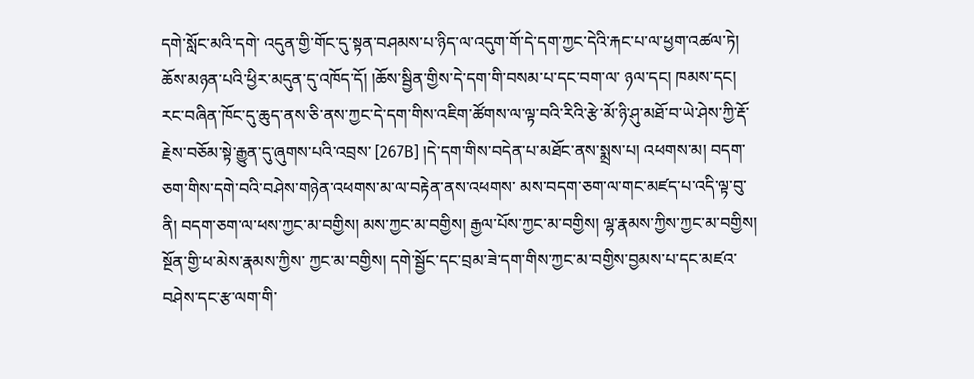དགེ་སློང་མའི་དགེ་ འདུན་གྱི་གོང་དུ་སྟན་བཤམས་པ་ཉིད་ལ་འདུག་གོ་དེ་དག་ཀྱང་དེའི་རྐང་པ་ལ་ཕྱག་འཚལ་ཏེ། ཆོས་མཉན་པའི་ཕྱིར་མདུན་དུ་འཁོད་དོ། །ཆོས་སྦྱིན་གྱིས་དེ་དག་གི་བསམ་པ་དང་བག་ལ་ ཉལ་དང། ཁམས་དང། རང་བཞིན་ཁོང་དུ་ཆུད་ནས་ཅི་ནས་ཀྱང་དེ་དག་གིས་འཇིག་ཚོགས་ལ་ལྟ་བའི་རིའི་རྩེ་མོ་ཉི་ཤུ་མཐོ་བ་ཡེ་ཤེས་ཀྱི་རྡོ་རྗེས་བཅོམ་སྟེ་རྒྱུན་དུ་ཞུགས་པའི་འབྲས་ [267B] །དེ་དག་གིས་བདེན་པ་མཐོང་ནས་སྨྲས་པ། འཕགས་མ། བདག་ཅག་གིས་དགེ་བའི་བཤེས་གཉེན་འཕགས་མ་ལ་བརྟེན་ནས་འཕགས་ མས་བདག་ཅག་ལ་གང་མཛད་པ་འདི་ལྟ་བུ་ནི། བདག་ཅག་ལ་ཕས་ཀྱང་མ་བགྱིས། མས་ཀྱང་མ་བགྱིས། རྒྱལ་པོས་ཀྱང་མ་བགྱིས། ལྷ་རྣམས་ཀྱིས་ཀྱང་མ་བགྱིས། སྔོན་གྱི་ཕ་མེས་རྣམས་ཀྱིས་ ཀྱང་མ་བགྱིས། དགེ་སྦྱོང་དང་བྲམ་ཟེ་དག་གིས་ཀྱང་མ་བགྱིས་བྱམས་པ་དང་མཛའ་བཤེས་དང་རྩ་ལག་གི་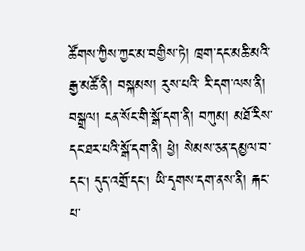ཚོགས་ཀྱིས་ཀྱང་མ་བགྱིས་ཏེ། ཁྲག་དང་མཆི་མའི་རྒྱ་མཚོ་ནི། བསྐམས། རུས་པའི་ རི་དག་ལས་ནི། བསྒྲལ། ངན་སོང་གི་སྒོ་དག་ནི། བཀུམ། མཐོ་རིས་དང་ཐར་པའི་སྒོ་དག་ནི། ཕྱེ། སེམས་ཅན་དམྱལ་བ་དང། དུད་འགྲོ་དང། ཡི་དྭགས་དག་ནས་ནི། རྐང་པ་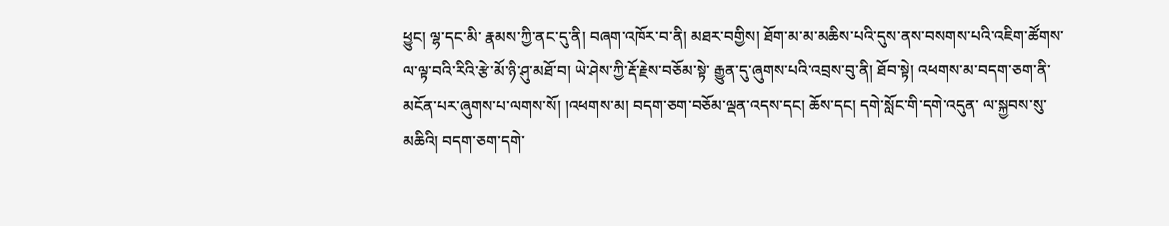ཕྱུང། ལྷ་དང་མི་ རྣམས་ཀྱི་ནང་དུ་ནི། བཞག་འཁོར་བ་ནི། མཐར་བགྱིས། ཐོག་མ་མ་མཆིས་པའི་དུས་ནས་བསགས་པའི་འཇིག་ཚོགས་ལ་ལྟ་བའི་རིའི་རྩེ་མོ་ཉི་ཤུ་མཐོ་བ། ཡེ་ཤེས་ཀྱི་རྡོ་རྗེས་བཅོམ་སྟེ་ རྒྱུན་དུ་ཞུགས་པའི་འབྲས་བུ་ནི། ཐོབ་སྟེ། འཕགས་མ་བདག་ཅག་ནི་མངོན་པར་ཞུགས་པ་ལགས་སོ། །འཕགས་མ། བདག་ཅག་བཅོམ་ལྡན་འདས་དང། ཆོས་དང། དགེ་སློང་གི་དགེ་འདུན་ ལ་སྐྱབས་སུ་མཆིའི། བདག་ཅག་དགེ་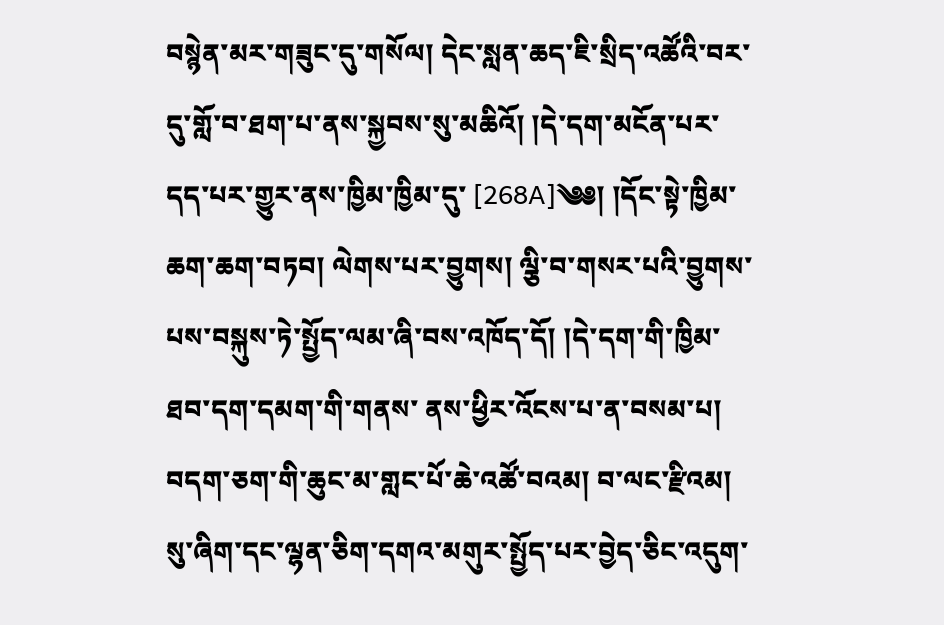བསྙེན་མར་གཟུང་དུ་གསོལ། དེང་སླན་ཆད་ཇི་སྲིད་འཚོའི་བར་དུ་གློ་བ་ཐག་པ་ནས་སྐྱབས་སུ་མཆིའོ། །དེ་དག་མངོན་པར་དད་པར་གྱུར་ནས་ཁྱིམ་ཁྱིམ་དུ་ [268A]༄༅། །དོང་སྟེ་ཁྱིམ་ཆག་ཆག་བཏབ། ལེགས་པར་བྱུགས། ལྕི་བ་གསར་པའི་བྱུགས་པས་བསྐུས་ཏེ་སྤྱོད་ལམ་ཞི་བས་འཁོད་དོ། །དེ་དག་གི་ཁྱིམ་ཐབ་དག་དམག་གི་གནས་ ནས་ཕྱིར་འོངས་པ་ན་བསམ་པ། བདག་ཅག་གི་ཆུང་མ་གླང་པོ་ཆེ་འཚོ་བའམ། བ་ལང་རྫིའམ། སུ་ཞིག་དང་ལྷན་ཅིག་དགའ་མགུར་སྤྱོད་པར་བྱེད་ཅིང་འདུག་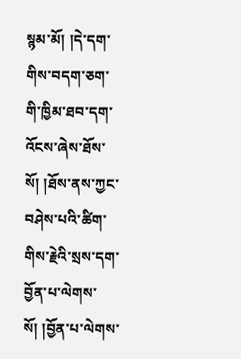སྙམ་མོ། །དེ་དག་གིས་བདག་ཅག་ གི་ཁྱིམ་ཐབ་དག་འོངས་ཞེས་ཐོས་སོ། །ཐོས་ནས་ཀྱང་བཤེས་པའི་ཚིག་གིས་རྗེའི་སྲས་དག་བྱོན་པ་ལེགས་སོ། །བྱོན་པ་ལེགས་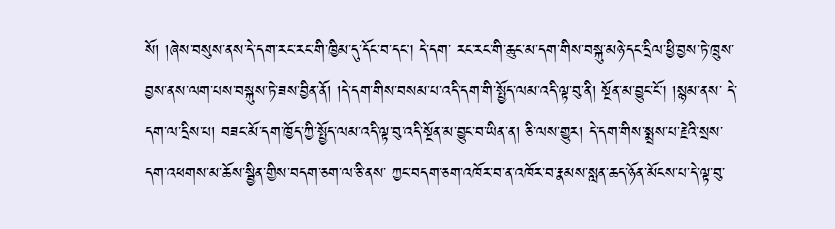སོ། །ཞེས་བསུས་ནས་དེ་དག་རང་རང་གི་ཁྱིམ་དུ་དོང་བ་དང། དེ་དག་ རང་རང་གི་ཆུང་མ་དག་གིས་བསྐུ་མཉེ་དང་དྲིལ་ཕྱི་བྱས་ཏེ་ཁྲུས་བྱས་ནས་ལག་པས་བསྐུས་ཏེ་ཟས་བྱིན་ནོ། །དེ་དག་གིས་བསམ་པ་འདི་དག་གི་སྤྱོད་ལམ་འདི་ལྟ་བུ་ནི། སྔོན་མ་བྱུང་ངོ། །སྙམ་ནས་ དེ་དག་ལ་དྲིས་པ། བཟང་མོ་དག་ཁྱོད་ཀྱི་སྤྱོད་ལམ་འདི་ལྟ་བུ་འདི་སྔོན་མ་བྱུང་བ་ཡིན་ན། ཅི་ལས་གྱུར། དེ་དག་གིས་སྨྲས་པ་རྗེའི་སྲས་དག་འཕགས་མ་ཆོས་སྦྱིན་གྱིས་བདག་ཅག་ལ་ཅི་ནས་ ཀྱང་བདག་ཅག་འཁོར་བ་ན་འཁོར་བ་རྣམས་སླན་ཆད་ཉོན་མོངས་པ་དེ་ལྟ་བུ་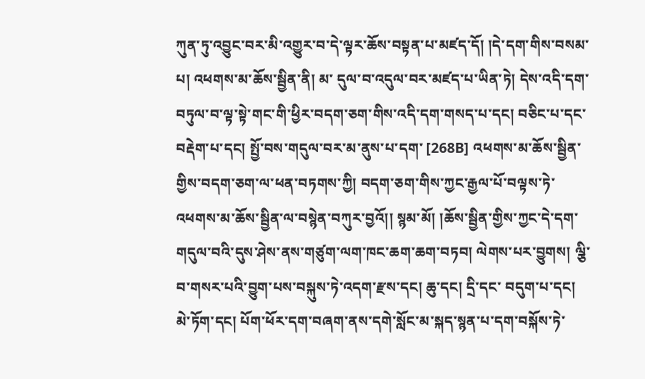ཀུན་ཏུ་འབྱུང་བར་མི་འགྱུར་བ་དེ་ལྟར་ཆོས་བསྟན་པ་མཛད་དོ། །དེ་དག་གིས་བསམ་པ། འཕགས་མ་ཆོས་སྦྱིན་ནི། མ་ དུལ་བ་འདུལ་བར་མཛད་པ་ཡིན་ཏེ། དེས་འདི་དག་བཏུལ་བ་ལྟ་སྟེ་གང་གི་ཕྱིར་བདག་ཅག་གིས་འདི་དག་གསད་པ་དང། བཅིང་པ་དང་བརྡེག་པ་དང། སྤྱོ་བས་གདུལ་བར་མ་ནུས་པ་དག་ [268B] འཕགས་མ་ཆོས་སྦྱིན་གྱིས་བདག་ཅག་ལ་ཕན་བཏགས་ཀྱི། བདག་ཅག་གིས་ཀྱང་རྒྱལ་པོ་བལྟས་ཏེ་འཕགས་མ་ཆོས་སྦྱིན་ལ་བསྙེན་བཀུར་བྱའོ།། སྙམ་མོ། །ཆོས་སྦྱིན་གྱིས་ཀྱང་དེ་དག་གདུལ་བའི་དུས་ཤེས་ནས་གཙུག་ལག་ཁང་ཆག་ཆག་བཏབ། ལེགས་པར་བྱུགས། ལྕི་བ་གསར་པའི་བྱུག་པས་བསྐུས་ཏེ་འདག་རྫས་དང། ཆུ་དང། དྲི་དང་ བདུག་པ་དང། མེ་ཏོག་དང། པོག་ཕོར་དག་བཞག་ནས་དགེ་སློང་མ་སྐད་སྙན་པ་དག་བསྐོས་ཏེ་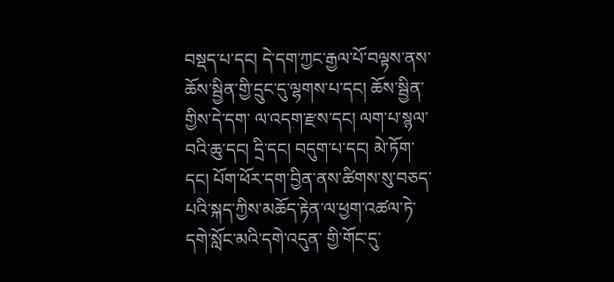བསྡད་པ་དང། དེ་དག་ཀྱང་རྒྱལ་པོ་བལྟས་ནས་ཆོས་སྦྱིན་གྱི་དྲུང་དུ་ལྷགས་པ་དང། ཆོས་སྦྱིན་གྱིས་དེ་དག་ ལ་འདག་རྫས་དང། ལག་པ་སྙལ་བའི་ཆུ་དང། དྲི་དང། བདུག་པ་དང། མེ་ཏོག་དང། པོག་ཕོར་དག་བྱིན་ནས་ཚིགས་སུ་བཅད་པའི་སྐད་ཀྱིས་མཆོད་རྟེན་ལ་ཕྱག་འཚལ་ཏེ་དགེ་སློང་མའི་དགེ་འདུན་ གྱི་གོང་དུ་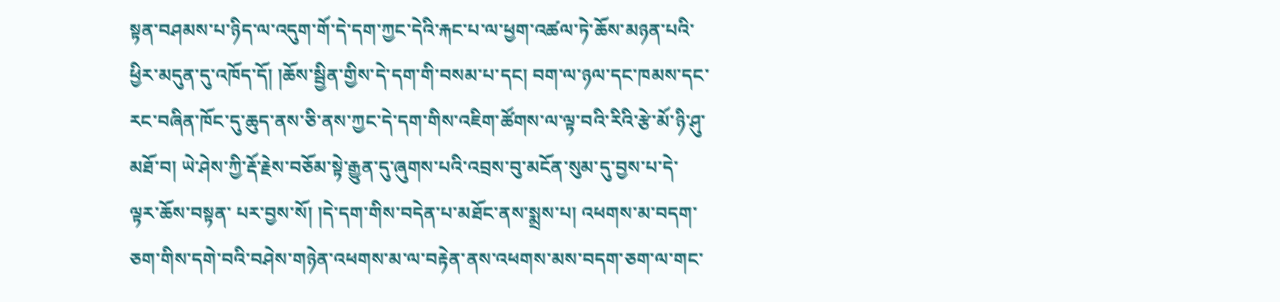སྟན་བཤམས་པ་ཉིད་ལ་འདུག་གོ་དེ་དག་ཀྱང་དེའི་རྐང་པ་ལ་ཕྱག་འཚལ་ཏེ་ཆོས་མཉན་པའི་ཕྱིར་མདུན་དུ་འཁོད་དོ། །ཆོས་སྦྱིན་གྱིས་དེ་དག་གི་བསམ་པ་དང། བག་ལ་ཉལ་དང་ཁམས་དང་ རང་བཞིན་ཁོང་དུ་ཆུད་ནས་ཅི་ནས་ཀྱང་དེ་དག་གིས་འཇིག་ཚོགས་ལ་ལྟ་བའི་རིའི་རྩེ་མོ་ཉི་ཤུ་མཐོ་བ། ཡེ་ཤེས་ཀྱི་རྡོ་རྗེས་བཅོམ་སྟེ་རྒྱུན་དུ་ཞུགས་པའི་འབྲས་བུ་མངོན་སུམ་དུ་བྱས་པ་དེ་ལྟར་ཆོས་བསྟན་ པར་བྱས་སོ། །དེ་དག་གིས་བདེན་པ་མཐོང་ནས་སྨྲས་པ། འཕགས་མ་བདག་ཅག་གིས་དགེ་བའི་བཤེས་གཉེན་འཕགས་མ་ལ་བརྟེན་ནས་འཕགས་མས་བདག་ཅག་ལ་གང་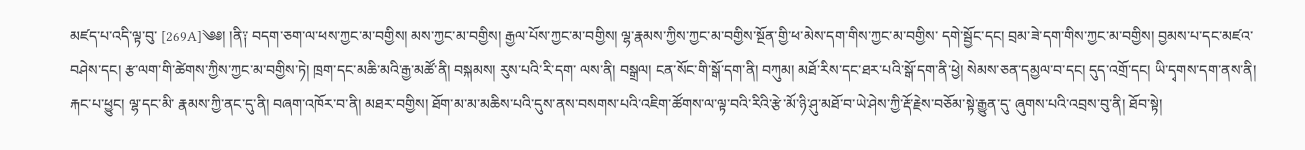མཛད་པ་འདི་ལྟ་བུ་ [269A]༄༅། །ནི༑ བདག་ཅག་ལ་ཕས་ཀྱང་མ་བགྱིས། མས་ཀྱང་མ་བགྱིས། རྒྱལ་པོས་ཀྱང་མ་བགྱིས། ལྷ་རྣམས་ཀྱིས་ཀྱང་མ་བགྱིས་སྔོན་གྱི་ཕ་མེས་དག་གིས་ཀྱང་མ་བགྱིས་ དགེ་སྦྱོང་དང། བྲམ་ཟེ་དག་གིས་ཀྱང་མ་བགྱིས། བྱམས་པ་དང་མཛའ་བཤེས་དང། རྩ་ལག་གི་ཚེགས་ཀྱིས་ཀྱང་མ་བགྱིས་ཏེ། ཁྲག་དང་མཆི་མའི་རྒྱ་མཚོ་ནི། བསྐམས། རུས་པའི་རི་དག་ ལས་ནི། བསྒྲལ། ངན་སོང་གི་སྒོ་དག་ནི། བཀུམ། མཐོ་རིས་དང་ཐར་པའི་སྒོ་དག་ནི་ཕྱེ། སེམས་ཅན་དམྱལ་བ་དང། དུད་འགྲོ་དང། ཡི་དྭགས་དག་ནས་ནི། རྐང་པ་ཕྱུང། ལྷ་དང་མི་ རྣམས་ཀྱི་ནང་དུ་ནི། བཞག་འཁོར་བ་ནི། མཐར་བགྱིས། ཐོག་མ་མ་མཆིས་པའི་དུས་ནས་བསགས་པའི་འཇིག་ཚོགས་ལ་ལྟ་བའི་རིའི་རྩེ་མོ་ཉི་ཤུ་མཐོ་བ་ཡེ་ཤེས་ཀྱི་རྡོ་རྗེས་བཅོམ་སྟེ་རྒྱུན་དུ་ ཞུགས་པའི་འབྲས་བུ་ནི། ཐོབ་སྟེ།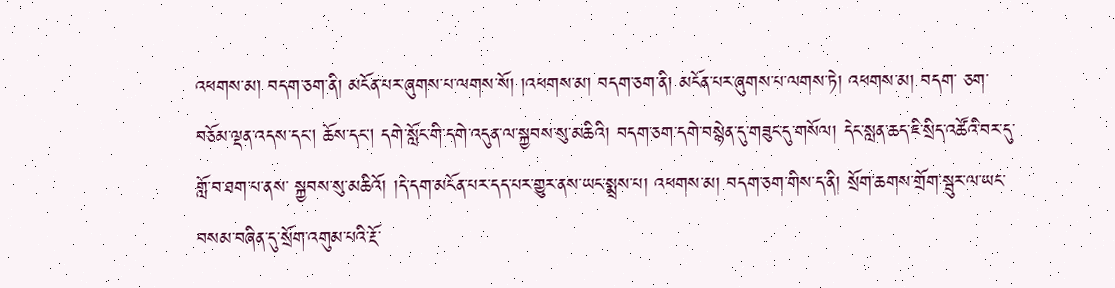འཕགས་མ། བདག་ཅག་ནི། མངོན་པར་ཞུགས་པ་ལགས་སོ། །འཕགས་མ། བདག་ཅག་ནི། མངོན་པར་ཞུགས་པ་ལགས་ཏེ། འཕགས་མ། བདག་ ཅག་བཅོམ་ལྡན་འདས་དང། ཆོས་དང། དགེ་སློང་གི་དགེ་འདུན་ལ་སྐྱབས་སུ་མཆིའི། བདག་ཅག་དགེ་བསྙེན་དུ་གཟུང་དུ་གསོལ། དེང་སླན་ཆད་ཇི་སྲིད་འཚོའི་བར་དུ་གློ་བ་ཐག་པ་ནས་ སྐྱབས་སུ་མཆིའོ། །དེ་དག་མངོན་པར་དད་པར་གྱུར་ནས་ཡང་སྨྲས་པ། འཕགས་མ། བདག་ཅག་གིས་ད་ནི། སྲོག་ཆགས་གྲོག་སྦུར་ལ་ཡང་བསམ་བཞིན་དུ་སྲོག་འགུམ་པའི་རྔོ་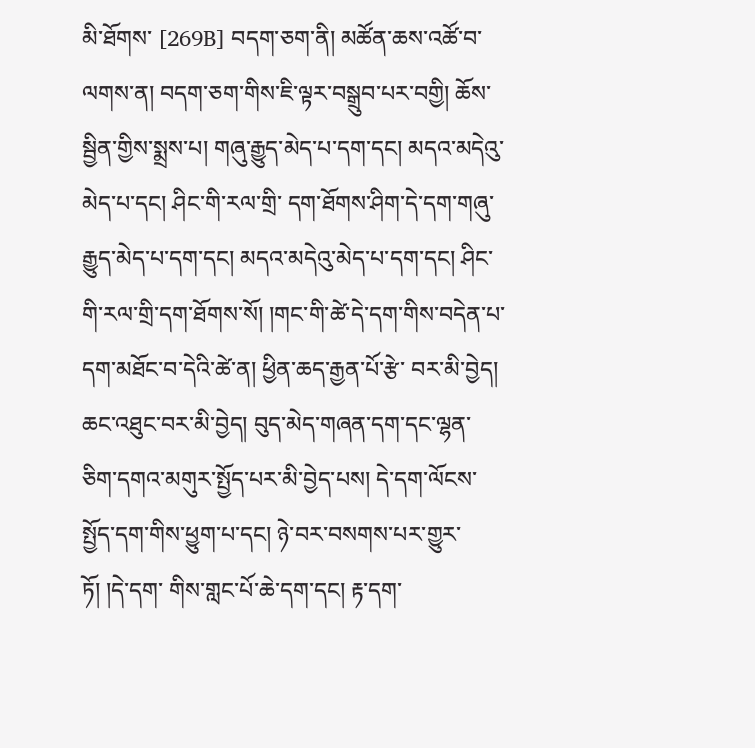མི་ཐོགས་ [269B] བདག་ཅག་ནི། མཚོན་ཆས་འཚོ་བ་ལགས་ན། བདག་ཅག་གིས་ཇི་ལྟར་བསྒྲུབ་པར་བགྱི། ཆོས་སྦྱིན་གྱིས་སྨྲས་པ། གཞུ་རྒྱུད་མེད་པ་དག་དང། མདའ་མདེའུ་མེད་པ་དང། ཤིང་གི་རལ་གྲི་ དག་ཐོགས་ཤིག་དེ་དག་གཞུ་རྒྱུད་མེད་པ་དག་དང། མདའ་མདེའུ་མེད་པ་དག་དང། ཤིང་གི་རལ་གྲི་དག་ཐོགས་སོ། །གང་གི་ཚེ་དེ་དག་གིས་བདེན་པ་དག་མཐོང་བ་དེའི་ཚེ་ན། ཕྱིན་ཆད་རྒྱན་པོ་རྩེ་ བར་མི་བྱེད། ཆང་འཐུང་བར་མི་བྱེད། བུད་མེད་གཞན་དག་དང་ལྷན་ཅིག་དགའ་མགུར་སྤྱོད་པར་མི་བྱེད་པས། དེ་དག་ལོངས་སྤྱོད་དག་གིས་ཕྱུག་པ་དང། ཉེ་བར་བསགས་པར་གྱུར་ཏོ། །དེ་དག་ གིས་གླང་པོ་ཆེ་དག་དང། རྟ་དག་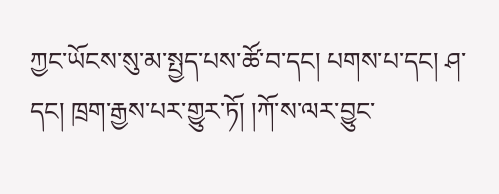ཀྱང་ཡོངས་སུ་མ་སྤྱད་པས་ཚོ་བ་དང། པགས་པ་དང། ཤ་དང། ཁྲག་རྒྱས་པར་གྱུར་ཏོ། །ཀོ་ས་ལར་བྱུང་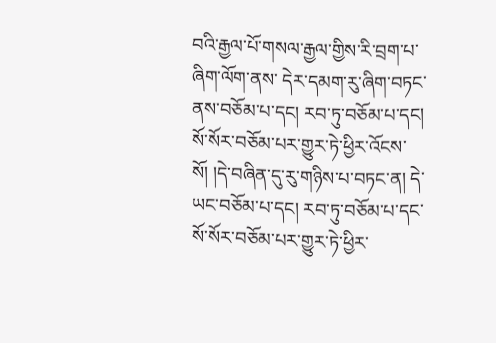བའི་རྒྱལ་པོ་གསལ་རྒྱལ་གྱིས་རི་བྲག་པ་ཞིག་ལོག་ནས་ དེར་དམག་རུ་ཞིག་བཏང་ནས་བཅོམ་པ་དང། རབ་ཏུ་བཅོམ་པ་དང། སོ་སོར་བཅོམ་པར་གྱུར་ཏེ་ཕྱིར་འོངས་སོ། །དེ་བཞིན་དུ་རུ་གཉིས་པ་བཏང་ན། དེ་ཡང་བཅོམ་པ་དང། རབ་ཏུ་བཅོམ་པ་དང་ སོ་སོར་བཅོམ་པར་གྱུར་ཏེ་ཕྱིར་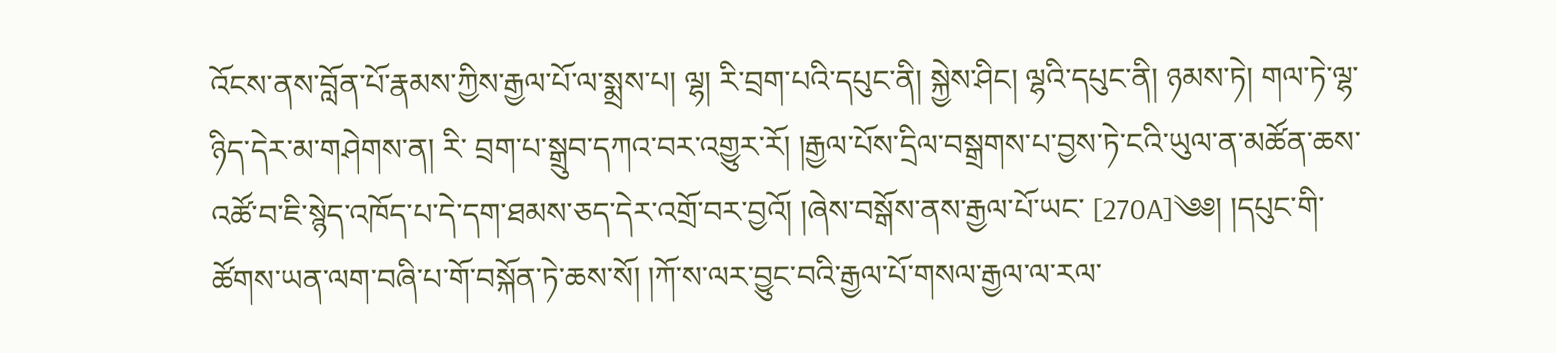འོངས་ནས་བློན་པོ་རྣམས་ཀྱིས་རྒྱལ་པོ་ལ་སྨྲས་པ། ལྷ། རི་བྲག་པའི་དཔུང་ནི། སྐྱེས་ཤིང། ལྷའི་དཔུང་ནི། ཉམས་ཏེ། གལ་ཏེ་ལྷ་ཉིད་དེར་མ་གཤེགས་ན། རི་ བྲག་པ་སྒྲུབ་དཀའ་བར་འགྱུར་རོ། །རྒྱལ་པོས་དྲིལ་བསྒྲགས་པ་བྱས་ཏེ་ངའི་ཡུལ་ན་མཚོན་ཆས་འཚོ་བ་ཇི་སྙེད་འཁོད་པ་དེ་དག་ཐམས་ཅད་དེར་འགྲོ་བར་བྱའོ། །ཞེས་བསྒོས་ནས་རྒྱལ་པོ་ཡང་ [270A]༄༅། །དཔུང་གི་ཚོགས་ཡན་ལག་བཞི་པ་གོ་བསྐོན་ཏེ་ཆས་སོ། །ཀོ་ས་ལར་བྱུང་བའི་རྒྱལ་པོ་གསལ་རྒྱལ་ལ་རལ་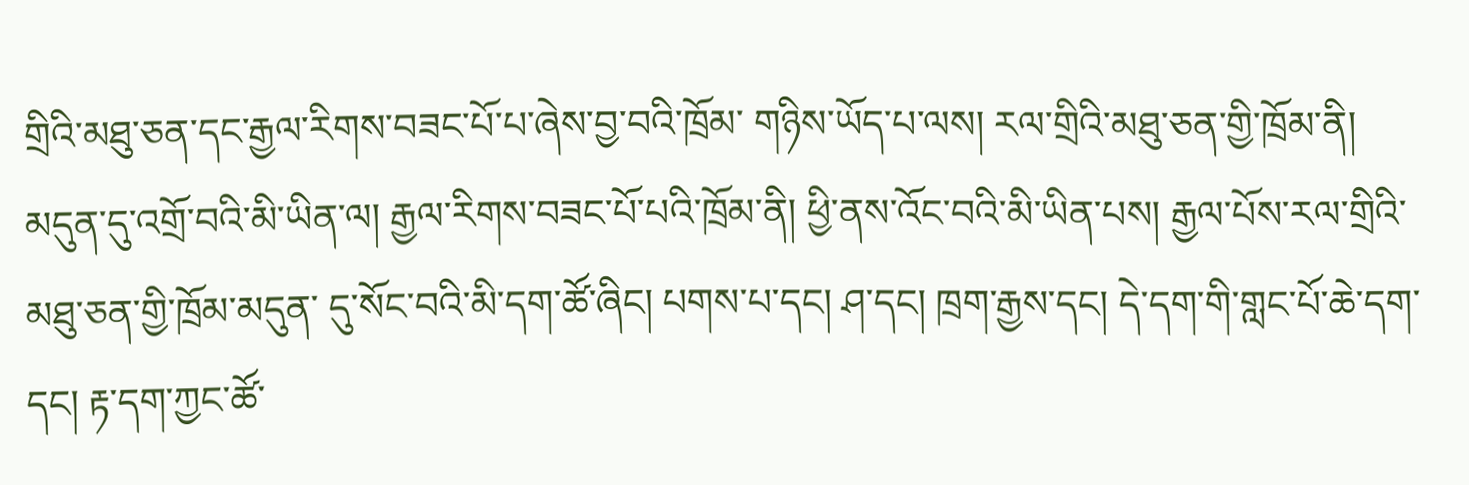གྲིའི་མཐུ་ཅན་དང་རྒྱལ་རིགས་བཟང་པོ་པ་ཞེས་བྱ་བའི་ཁྲོམ་ གཉིས་ཡོད་པ་ལས། རལ་གྲིའི་མཐུ་ཅན་གྱི་ཁྲོམ་ནི། མདུན་དུ་འགྲོ་བའི་མི་ཡིན་ལ། རྒྱལ་རིགས་བཟང་པོ་པའི་ཁྲོམ་ནི། ཕྱི་ནས་འོང་བའི་མི་ཡིན་པས། རྒྱལ་པོས་རལ་གྲིའི་མཐུ་ཅན་གྱི་ཁྲོམ་མདུན་ དུ་སོང་བའི་མི་དག་ཚོ་ཞིང། པགས་པ་དང། ཤ་དང། ཁྲག་རྒྱས་དང། དེ་དག་གི་གླང་པོ་ཆེ་དག་དང། རྟ་དག་ཀྱང་ཚོ་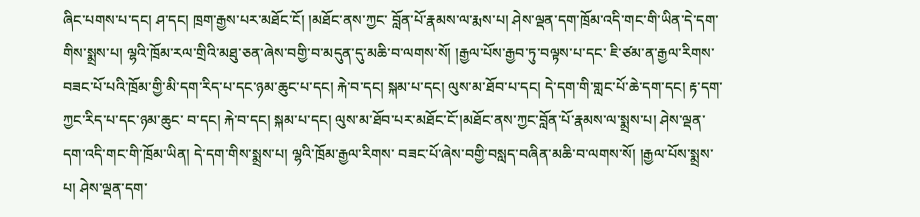ཞིང་པགས་པ་དང། ཤ་དང། ཁྲག་རྒྱས་པར་མཐོང་ངོ། །མཐོང་ནས་ཀྱང་ བློན་པོ་རྣམས་ལ་རྨས་པ། ཤེས་ལྡན་དག་ཁྲོམ་འདི་གང་གི་ཡིན་དེ་དག་གིས་སྨྲས་པ། ལྷའི་ཁྲོམ་རལ་གྲིའི་མཐུ་ཅན་ཞེས་བགྱི་བ་མདུན་དུ་མཆི་བ་ལགས་སོ། །རྒྱལ་པོས་རྒྱབ་ཏུ་བལྟས་པ་དང་ ཇི་ཙམ་ན་རྒྱལ་རིགས་བཟང་པོ་པའི་ཁྲོམ་གྱི་མི་དག་རིད་པ་དང་ཉམ་ཆུང་པ་དང། རྐེ་བ་དང། སྐམ་པ་དང། ལུས་མ་ཐོབ་པ་དང། དེ་དག་གི་གླང་པོ་ཆེ་དག་དང། རྟ་དག་ཀྱང་རིད་པ་དང་ཉམ་ཆུང་ བ་དང། རྐེ་བ་དང། སྐམ་པ་དང། ལུས་མ་ཐོབ་པར་མཐོང་ངོ་།མཐོང་ནས་ཀྱང་བློན་པོ་རྣམས་ལ་སྨྲས་པ། ཤེས་ལྡན་དག་འདི་གང་གི་ཁྲོམ་ཡིན། དེ་དག་གིས་སྨྲས་པ། ལྷའི་ཁྲོམ་རྒྱལ་རིགས་ བཟང་པོ་ཞེས་བགྱི་བསླད་བཞིན་མཆི་བ་ལགས་སོ། །རྒྱལ་པོས་སྨྲས་པ། ཤེས་ལྡན་དག་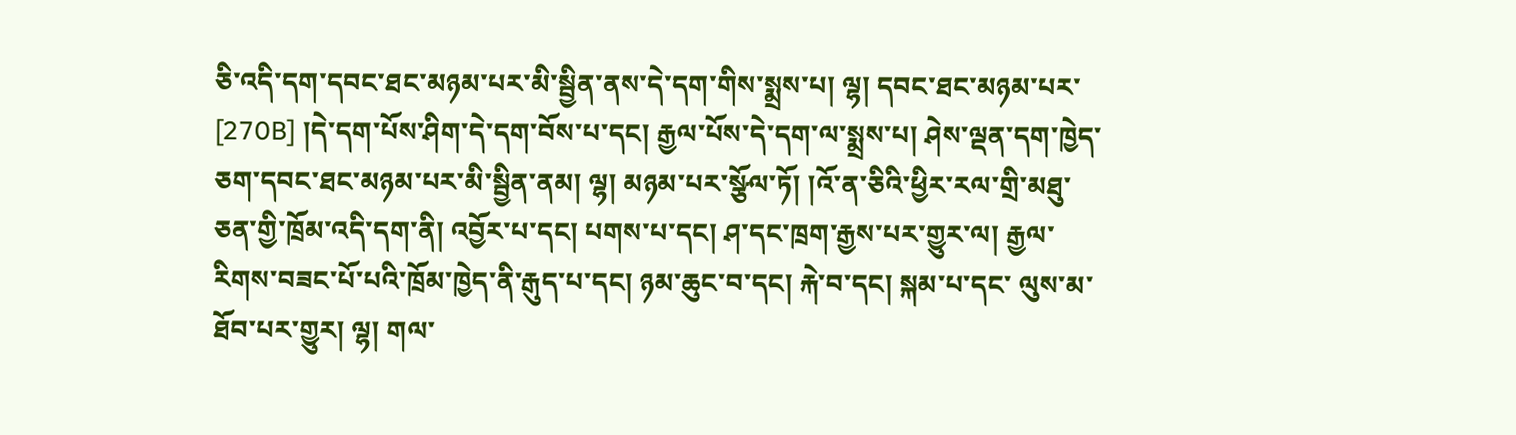ཅི་འདི་དག་དབང་ཐང་མཉམ་པར་མི་སྦྱིན་ནས་དེ་དག་གིས་སྨྲས་པ། ལྷ། དབང་ཐང་མཉམ་པར་ [270B] །དེ་དག་པོས་ཤིག་དེ་དག་བོས་པ་དང། རྒྱལ་པོས་དེ་དག་ལ་སྨྲས་པ། ཤེས་ལྡན་དག་ཁྱེད་ཅག་དབང་ཐང་མཉམ་པར་མི་སྦྱིན་ནམ། ལྷ། མཉམ་པར་སྩོལ་ཏོ། །འོ་ན་ཅིའི་ཕྱིར་རལ་གྲི་མཐུ་ ཅན་གྱི་ཁྲོམ་འདི་དག་ནི། འབྱོར་པ་དང། པགས་པ་དང། ཤ་དང་ཁྲག་རྒྱས་པར་གྱུར་ལ། རྒྱལ་རིགས་བཟང་པོ་པའི་ཁྲོམ་ཁྱེད་ནི་རྒུད་པ་དང། ཉམ་ཆུང་བ་དང། རྐེ་བ་དང། སྐམ་པ་དང་ ལུས་མ་ཐོབ་པར་གྱུར། ལྷ། གལ་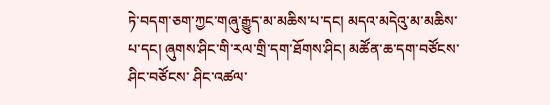ཏེ་བདག་ཅག་ཀྱང་གཞུ་རྒྱུད་མ་མཆིས་པ་དང། མདའ་མདེའུ་མ་མཆིས་པ་དང། ཞུགས་ཤིང་གི་རལ་གྲི་དག་ཐོགས་ཤིང། མཚོན་ཆ་དག་བཙོངས་ཤིང་བཙོངས་ ཤིང་འཚལ་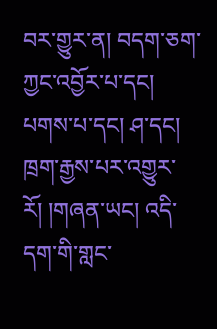བར་གྱུར་ན། བདག་ཅག་ཀྱང་འབྱོར་པ་དང། པགས་པ་དང། ཤ་དང། ཁྲག་རྒྱས་པར་འགྱུར་རོ། །གཞན་ཡང། འདི་དག་གི་གླང་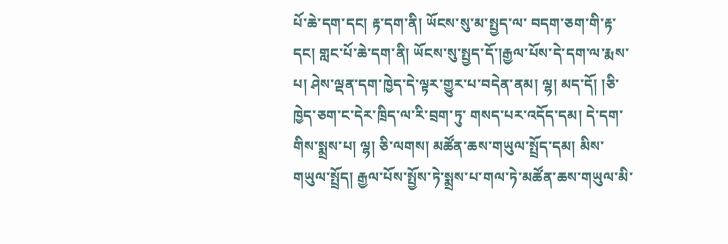པོ་ཆེ་དག་དང། རྟ་དག་ནི། ཡོངས་སུ་མ་སྤྱད་ལ་ བདག་ཅག་གི་རྟ་དང། གླང་པོ་ཆེ་དག་ནི། ཡོངས་སུ་སྤྱད་དོ་།རྒྱལ་པོས་དེ་དག་ལ་རྨས་པ། ཤེས་ལྡན་དག་ཁྱེད་དེ་ལྟར་གྱུར་པ་བདེན་ནམ། ལྷ། མད་དོ། །ཅི་ཁྱེད་ཅག་ང་དེར་ཁྲིད་ལ་རི་བྲག་ཏུ་ གསད་པར་འདོད་དམ། དེ་དག་གིས་སྨྲས་པ། ལྷ། ཅི་ལགས། མཚོན་ཆས་གཡུལ་སྤྲོད་དམ། མིས་གཡུལ་སྤྲོད། རྒྱལ་པོས་སྤྱོས་ཏེ་སྨྲས་པ་གལ་ཏེ་མཚོན་ཆས་གཡུལ་མི་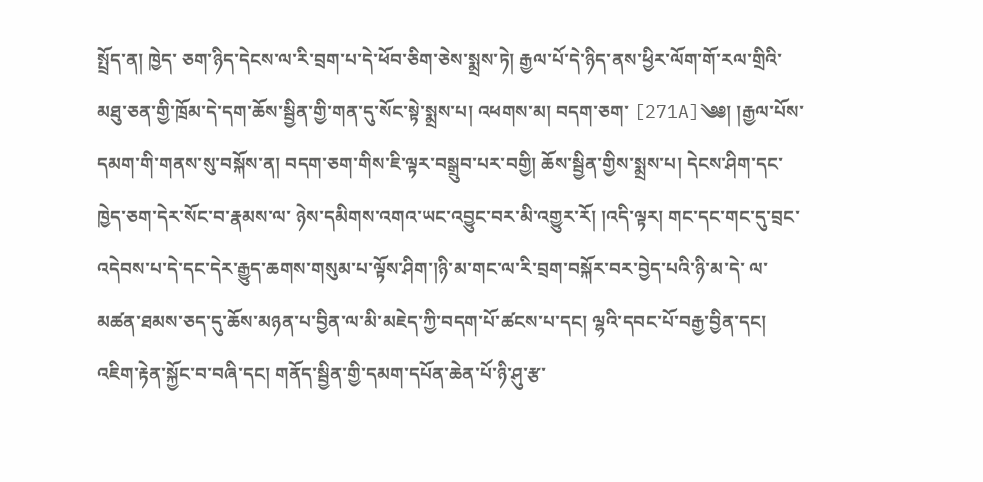སྤྲོད་ན། ཁྱེད་ ཅག་ཉིད་དེངས་ལ་རི་བྲག་པ་དེ་ཕོབ་ཅིག་ཅེས་སྨྲས་ཏེ། རྒྱལ་པོ་དེ་ཉིད་ནས་ཕྱིར་ལོག་གོ་རལ་གྲིའི་མཐུ་ཅན་གྱི་ཁྲོམ་དེ་དག་ཆོས་སྦྱིན་གྱི་གན་དུ་སོང་སྟེ་སྨྲས་པ། འཕགས་མ། བདག་ཅག་ [271A]༄༅། །རྒྱལ་པོས་དམག་གི་གནས་སུ་བསྐོས་ན། བདག་ཅག་གིས་ཇི་ལྟར་བསྒྲུབ་པར་བགྱི། ཆོས་སྦྱིན་གྱིས་སྨྲས་པ། དེངས་ཤིག་དང་ཁྱེད་ཅག་དེར་སོང་བ་རྣམས་ལ་ ཉེས་དམིགས་འགའ་ཡང་འབྱུང་བར་མི་འགྱུར་རོ། །འདི་ལྟར། གང་དང་གང་དུ་བྲང་འདེབས་པ་དེ་དང་དེར་རྒྱུད་ཆགས་གསུམ་པ་ལྟོས་ཤིག་།ཉི་མ་གང་ལ་རི་བྲག་བསྐོར་བར་བྱེད་པའི་ཉི་མ་དེ་ ལ་མཚན་ཐམས་ཅད་དུ་ཆོས་མཉན་པ་བྱིན་ལ་མི་མཇེད་ཀྱི་བདག་པོ་ཚངས་པ་དང། ལྷའི་དབང་པོ་བརྒྱ་བྱིན་དང། འཇིག་རྟེན་སྐྱོང་བ་བཞི་དང། གནོད་སྦྱིན་གྱི་དམག་དཔོན་ཆེན་པོ་ཉི་ཤུ་རྩ་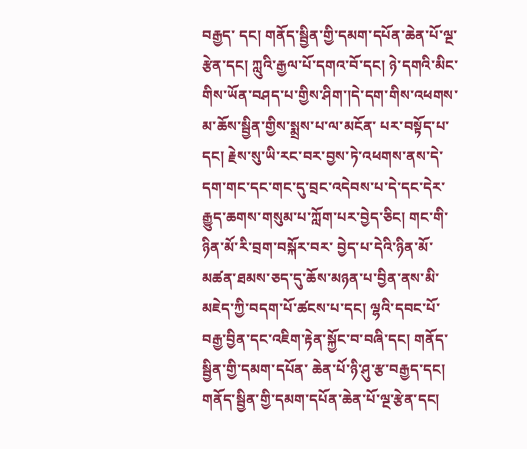བརྒྱད་ དང། གནོད་སྦྱིན་གྱི་དམག་དཔོན་ཆེན་པོ་ལྔ་རྩེན་དང། ཀླུའི་རྒྱལ་པོ་དགའ་བོ་དང། ཉེ་དགའི་མིང་གིས་ཡོན་བཤད་པ་གྱིས་ཤིག་།དེ་དག་གིས་འཕགས་མ་ཆོས་སྦྱིན་གྱིས་སྨྲས་པ་ལ་མངོན་ པར་བསྟོད་པ་དང། རྗེས་སུ་ཡི་རང་བར་བྱས་ཏེ་འཕགས་ནས་དེ་དག་གང་དང་གང་དུ་བྲང་འདེབས་པ་དེ་དང་དེར་རྒྱུད་ཆགས་གསུམ་པ་ཀློག་པར་བྱེད་ཅིང། གང་གི་ཉིན་མོ་རི་བྲག་བསྐོར་བར་ བྱེད་པ་དེའི་ཉིན་མོ་མཚན་ཐམས་ཅད་དུ་ཆོས་མཉན་པ་བྱིན་ནས་མི་མཇེད་ཀྱི་བདག་པོ་ཚངས་པ་དང། ལྷའི་དབང་པོ་བརྒྱ་བྱིན་དང་འཇིག་རྟེན་སྐྱོང་བ་བཞི་དང། གནོད་སྦྱིན་གྱི་དམག་དཔོན་ ཆེན་པོ་ཉི་ཤུ་རྩ་བརྒྱད་དང། གནོད་སྦྱིན་གྱི་དམག་དཔོན་ཆེན་པོ་ལྔ་རྩེན་དང།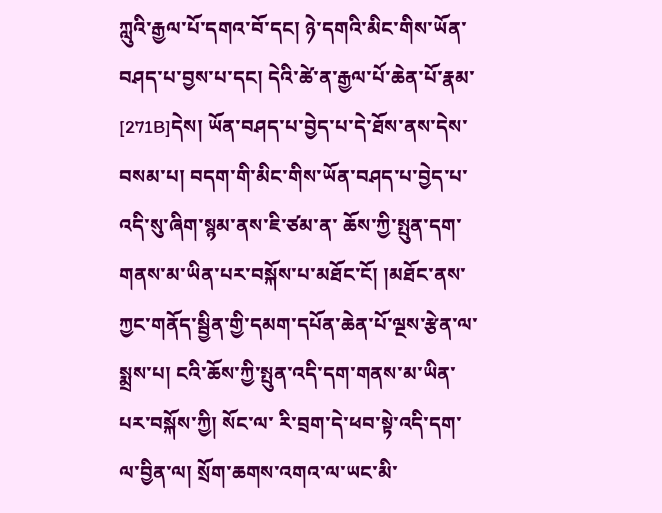ཀླུའི་རྒྱལ་པོ་དགའ་བོ་དང། ཉེ་དགའི་མིང་གིས་ཡོན་བཤད་པ་བྱས་པ་དང། དེའི་ཚེ་ན་རྒྱལ་པོ་ཆེན་པོ་རྣམ་ [271B]དེས། ཡོན་བཤད་པ་བྱེད་པ་དེ་ཐོས་ནས་དེས་བསམ་པ། བདག་གི་མིང་གིས་ཡོན་བཤད་པ་བྱེད་པ་འདི་སུ་ཞིག་སྙམ་ནས་ཇི་ཙམ་ན་ ཆོས་ཀྱི་སྤུན་དག་གནས་མ་ཡིན་པར་བསྐོས་པ་མཐོང་ངོ། །མཐོང་ནས་ཀྱང་གནོད་སྦྱིན་གྱི་དམག་དཔོན་ཆེན་པོ་ལྔས་རྩེན་ལ་སྨྲས་པ། ངའི་ཆོས་ཀྱི་སྤུན་འདི་དག་གནས་མ་ཡིན་པར་བསྐོས་ཀྱི། སོང་ལ་ རི་བྲག་དེ་ཕབ་སྟེ་འདི་དག་ལ་བྱིན་ལ། སྲོག་ཆགས་འགའ་ལ་ཡང་མི་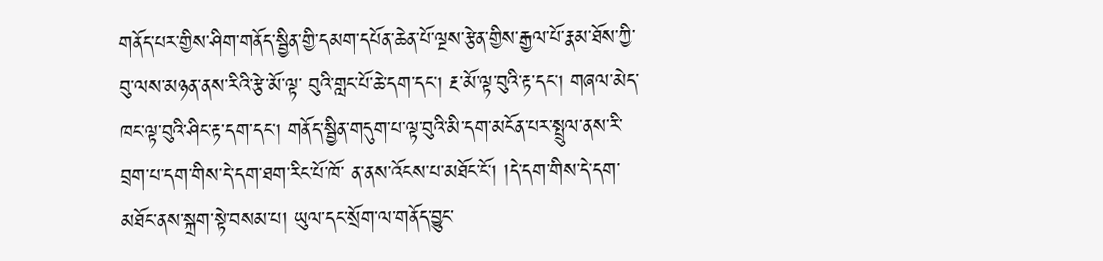གནོད་པར་གྱིས་ཤིག་གནོད་སྦྱིན་གྱི་དམག་དཔོན་ཆེན་པོ་ལྔས་རྩེན་གྱིས་རྒྱལ་པོ་རྣམ་ཐོས་ཀྱི་བུ་ལས་མཉན་ནས་རིའི་རྩེ་མོ་ལྟ་ བུའི་གླང་པོ་ཆེ་དག་དང། རྔ་མོ་ལྟ་བུའི་རྟ་དང། གཞལ་མེད་ཁང་ལྟ་བུའི་ཤིང་རྟ་དག་དང། གནོད་སྦྱིན་གདུག་པ་ལྟ་བུའི་མི་དག་མངོན་པར་སྤྲུལ་ནས་རི་བྲག་པ་དག་གིས་དེ་དག་ཐག་རིང་པོ་ཁོ་ ན་ནས་འོངས་པ་མཐོང་ངོ། །དེ་དག་གིས་དེ་དག་མཐོང་ནས་སྐྲག་སྟེ་བསམ་པ། ཡུལ་དང་སྲོག་ལ་གནོད་བྱུང་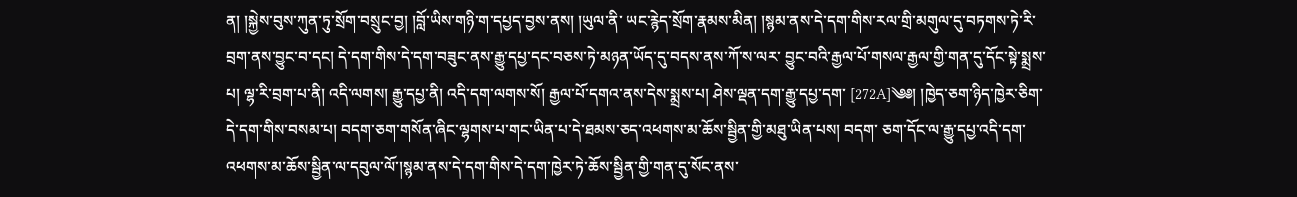ན། །སྐྱེས་བུས་ཀུན་ཏུ་སྲོག་བསྲུང་བྱ། །བློ་ཡིས་གཉི་ག་དཔྱད་བྱས་ནས། །ཡུལ་ནི་ ཡང་རྙེད་སྲོག་རྣམས་མིན། །སྙམ་ནས་དེ་དག་གིས་རལ་གྲི་མགུལ་དུ་བཏགས་ཏེ་རི་བྲག་ནས་བྱུང་བ་དང། དེ་དག་གིས་དེ་དག་བཟུང་ནས་རྒྱུ་དཔྱ་དང་བཅས་ཏེ་མཉན་ཡོད་དུ་བདས་ནས་ཀོ་ས་ལར་ བྱུང་བའི་རྒྱལ་པོ་གསལ་རྒྱལ་གྱི་གན་དུ་དོང་སྟེ་སྨྲས་པ། ལྷ་རི་བྲག་པ་ནི། འདི་ལགས། རྒྱུ་དཔྱ་ནི། འདི་དག་ལགས་སོ། རྒྱལ་པོ་དགའ་ནས་དེས་སྨྲས་པ། ཤེས་ལྡན་དག་རྒྱུ་དཔྱ་དག་ [272A]༄༅། །ཁྱེད་ཅག་ཉིད་ཁྱེར་ཅིག་དེ་དག་གིས་བསམ་པ། བདག་ཅག་གསོན་ཞིང་ལྷགས་པ་གང་ཡིན་པ་དེ་ཐམས་ཅད་འཕགས་མ་ཆོས་སྦྱིན་གྱི་མཐུ་ཡིན་པས། བདག་ ཅག་དོང་ལ་རྒྱུ་དཔྱ་འདི་དག་འཕགས་མ་ཆོས་སྦྱིན་ལ་དབུལ་ལོ་།སྙམ་ནས་དེ་དག་གིས་དེ་དག་ཁྱེར་ཏེ་ཆོས་སྦྱིན་གྱི་གན་དུ་སོང་ནས་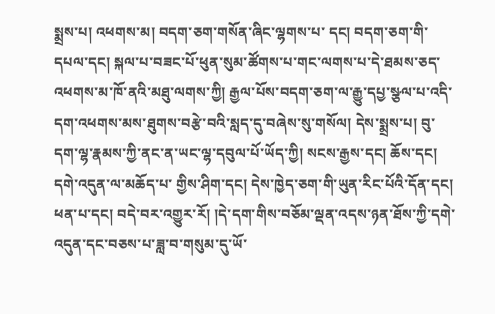སྨྲས་པ། འཕགས་མ། བདག་ཅག་གསོན་ཞིང་ལྷགས་པ་ དང། བདག་ཅག་གི་དཔལ་དང། སྐལ་པ་བཟང་པོ་ཕུན་སུམ་ཚོགས་པ་གང་ལགས་པ་དེ་ཐམས་ཅད་འཕགས་མ་ཁོ་ནའི་མཐུ་ལགས་ཀྱི། རྒྱལ་པོས་བདག་ཅག་ལ་རྒྱུ་དཔྱ་སྩལ་པ་འདི་ དག་འཕགས་མས་ཐུགས་བརྩེ་བའི་སླད་དུ་བཞེས་སུ་གསོལ། དེས་སྨྲས་པ། བུ་དག་ལྷ་རྣམས་ཀྱི་ནང་ན་ཡང་ལྷ་དབུལ་པོ་ཡོད་ཀྱི། སངས་རྒྱས་དང། ཆོས་དང། དགེ་འདུན་ལ་མཆོད་པ་ གྱིས་ཤིག་དང། དེས་ཁྱེད་ཅག་གི་ཡུན་རིང་པོའི་དོན་དང། ཕན་པ་དང། བདེ་བར་འགྱུར་རོ། །དེ་དག་གིས་བཅོམ་ལྡན་འདས་ཉན་ཐོས་ཀྱི་དགེ་འདུན་དང་བཅས་པ་ཟླ་བ་གསུམ་དུ་ཡོ་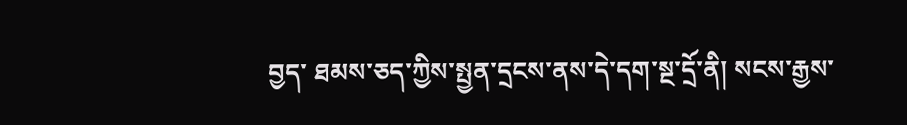བྱད་ ཐམས་ཅད་ཀྱིས་སྤྱན་དྲངས་ནས་དེ་དག་སྔ་དྲོ་ནི། སངས་རྒྱས་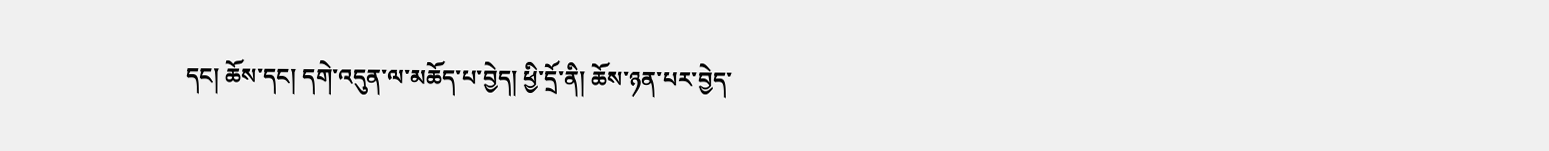དང། ཆོས་དང། དགེ་འདུན་ལ་མཆོད་པ་བྱེད། ཕྱི་དྲོ་ནི། ཆོས་ཉན་པར་བྱེད་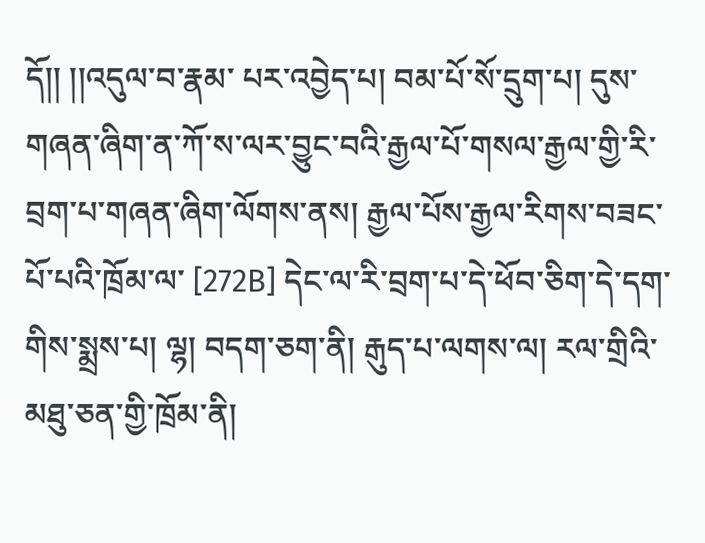དོ།། །།འདུལ་བ་རྣམ་ པར་འབྱེད་པ། བམ་པོ་སོ་དྲུག་པ། དུས་གཞན་ཞིག་ན་ཀོ་ས་ལར་བྱུང་བའི་རྒྱལ་པོ་གསལ་རྒྱལ་གྱི་རི་བྲག་པ་གཞན་ཞིག་ལོགས་ནས། རྒྱལ་པོས་རྒྱལ་རིགས་བཟང་པོ་པའི་ཁྲོམ་ལ་ [272B] དེང་ལ་རི་བྲག་པ་དེ་ཕོབ་ཅིག་དེ་དག་གིས་སྨྲས་པ། ལྷ། བདག་ཅག་ནི། རྒུད་པ་ལགས་ལ། རལ་གྲིའི་མཐུ་ཅན་གྱི་ཁྲོམ་ནི།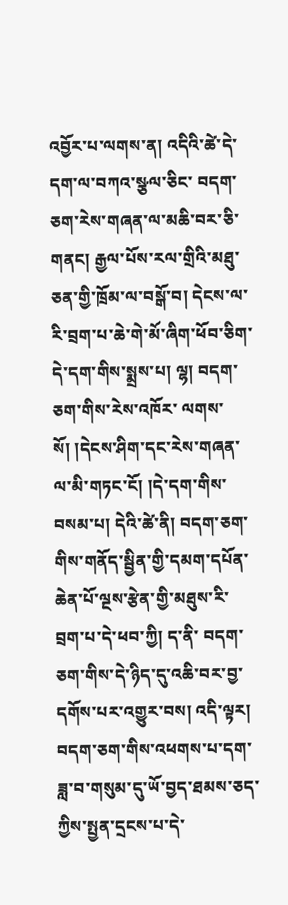འབྱོར་པ་ལགས་ན། འདིའི་ཚེ་དེ་དག་ལ་བཀའ་སྩལ་ཅིང་ བདག་ཅག་རེས་གཞན་ལ་མཆི་བར་ཅི་གནང། རྒྱལ་པོས་རལ་གྲིའི་མཐུ་ཅན་གྱི་ཁྲོམ་ལ་བསྒོ་བ། དེངས་ལ་རི་བྲག་པ་ཆེ་གེ་མོ་ཞིག་ཕོབ་ཅིག་དེ་དག་གིས་སྨྲས་པ། ལྷ། བདག་ཅག་གིས་རེས་འཁོར་ ལགས་སོ། །དེངས་ཤིག་དང་རེས་གཞན་ལ་མི་གཏང་ངོ། །དེ་དག་གིས་བསམ་པ། དེའི་ཚེ་ནི། བདག་ཅག་གིས་གནོད་སྦྱིན་གྱི་དམག་དཔོན་ཆེན་པོ་ལྔས་རྩེན་གྱི་མཐུས་རི་བྲག་པ་དེ་ཕབ་ཀྱི། ད་ནི་ བདག་ཅག་གིས་དེ་ཉིད་དུ་འཆི་བར་བྱ་དགོས་པར་འགྱུར་བས། འདི་ལྟར། བདག་ཅག་གིས་འཕགས་པ་དག་ཟླ་བ་གསུམ་དུ་ཡོ་བྱད་ཐམས་ཅད་ཀྱིས་སྤྱན་དྲངས་པ་དེ་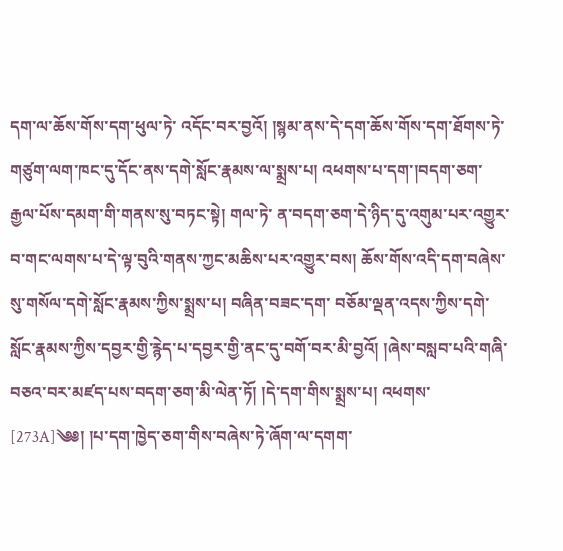དག་ལ་ཆོས་གོས་དག་ཕུལ་ཏེ་ འདོང་བར་བྱའོ། །སྙམ་ནས་དེ་དག་ཆོས་གོས་དག་ཐོགས་ཏེ་གཙུག་ལག་ཁང་དུ་དོང་ནས་དགེ་སློང་རྣམས་ལ་སྨྲས་པ། འཕགས་པ་དག་།བདག་ཅག་རྒྱལ་པོས་དམག་གི་གནས་སུ་བཏང་སྟེ། གལ་ཏེ་ ན་བདག་ཅག་དེ་ཉིད་དུ་འགུམ་པར་འགྱུར་བ་གང་ལགས་པ་དེ་ལྟ་བུའི་གནས་ཀྱང་མཆིས་པར་འགྱུར་བས། ཆོས་གོས་འདི་དག་བཞེས་སུ་གསོལ་དགེ་སློང་རྣམས་ཀྱིས་སྨྲས་པ། བཞིན་བཟང་དག་ བཅོམ་ལྡན་འདས་ཀྱིས་དགེ་སློང་རྣམས་ཀྱིས་དབྱར་གྱི་རྙེད་པ་དབྱར་གྱི་ནང་དུ་བགོ་བར་མི་བྱའོ། །ཞེས་བསླབ་པའི་གཞི་བཅའ་བར་མཛད་པས་བདག་ཅག་མི་ལེན་ཏོ། །དེ་དག་གིས་སྨྲས་པ། འཕགས་ [273A]༄༅། །པ་དག་ཁྱེད་ཅག་གིས་བཞེས་ཏེ་ཞོག་ལ་དགག་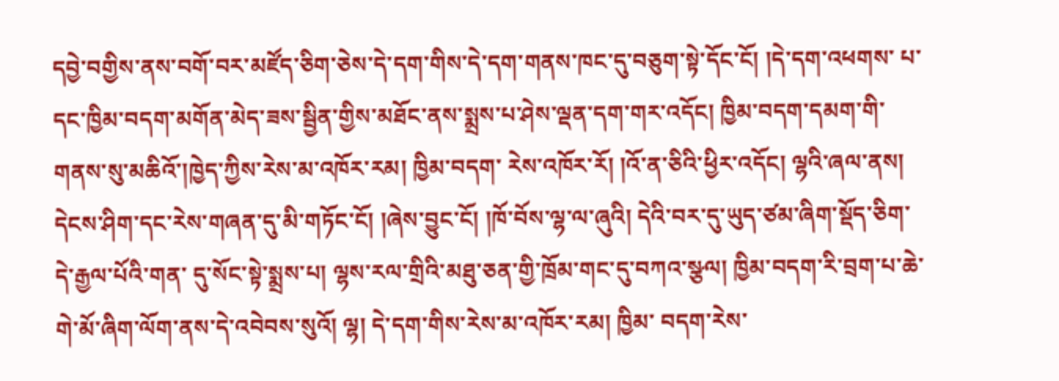དབྱེ་བགྱིས་ནས་བགོ་བར་མཛོད་ཅིག་ཅེས་དེ་དག་གིས་དེ་དག་གནས་ཁང་དུ་བཅུག་སྟེ་དོང་ངོ། །དེ་དག་འཕགས་ པ་དང་ཁྱིམ་བདག་མགོན་མེད་ཟས་སྦྱིན་གྱིས་མཐོང་ནས་སྨྲས་པ་ཤེས་ལྡན་དག་གར་འདོང། ཁྱིམ་བདག་དམག་གི་གནས་སུ་མཆིའོ་།ཁྱེད་ཀྱིས་རེས་མ་འཁོར་རམ། ཁྱིམ་བདག་ རེས་འཁོར་རོ། །འོ་ན་ཅིའི་ཕྱིར་འདོང། ལྷའི་ཞལ་ནས། དེངས་ཤིག་དང་རེས་གཞན་དུ་མི་གཏོང་ངོ། །ཞེས་བྱུང་ངོ། །ཁོ་བོས་ལྷ་ལ་ཞུའི། དེའི་བར་དུ་ཡུད་ཙམ་ཞིག་སྡོད་ཅིག་དེ་རྒྱལ་པོའི་གན་ དུ་སོང་སྟེ་སྨྲས་པ། ལྷས་རལ་གྲིའི་མཐུ་ཅན་གྱི་ཁྲོམ་གང་དུ་བཀའ་སྩལ། ཁྱིམ་བདག་རི་བྲག་པ་ཆེ་གེ་མོ་ཞིག་ལོག་ནས་དེ་འབེབས་སུའོ། ལྷ། དེ་དག་གིས་རེས་མ་འཁོར་རམ། ཁྱིམ་ བདག་རེས་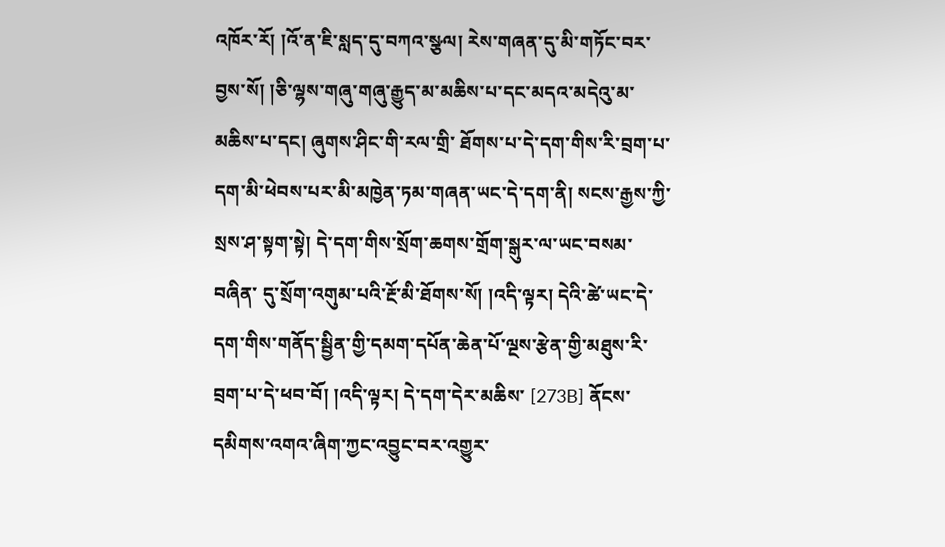འཁོར་རོ། །འོ་ན་ཇི་སླད་དུ་བཀའ་སྩལ། རེས་གཞན་དུ་མི་གཏོང་བར་བྱས་སོ། །ཅི་ལྷས་གཞུ་གཞུ་རྒྱུད་མ་མཆིས་པ་དང་མདའ་མདེའུ་མ་མཆིས་པ་དང། ཞུགས་ཤིང་གི་རལ་གྲི་ ཐོགས་པ་དེ་དག་གིས་རི་བྲག་པ་དག་མི་ཕེབས་པར་མི་མཁྱེན་ཏམ་གཞན་ཡང་དེ་དག་ནི། སངས་རྒྱས་ཀྱི་སྲས་ཤ་སྟག་སྟེ། དེ་དག་གིས་སྲོག་ཆགས་གྲོག་སྒུར་ལ་ཡང་བསམ་བཞིན་ དུ་སྲོག་འགུམ་པའི་རྔོ་མི་ཐོགས་སོ། །འདི་ལྟར། དེའི་ཚེ་ཡང་དེ་དག་གིས་གནོད་སྦྱིན་གྱི་དམག་དཔོན་ཆེན་པོ་ལྔས་རྩེན་གྱི་མཐུས་རི་བྲག་པ་དེ་ཕབ་བོ། །འདི་ལྟར། དེ་དག་དེར་མཆིས་ [273B] ནོངས་དམིགས་འགའ་ཞིག་ཀྱང་འབྱུང་བར་འགྱུར་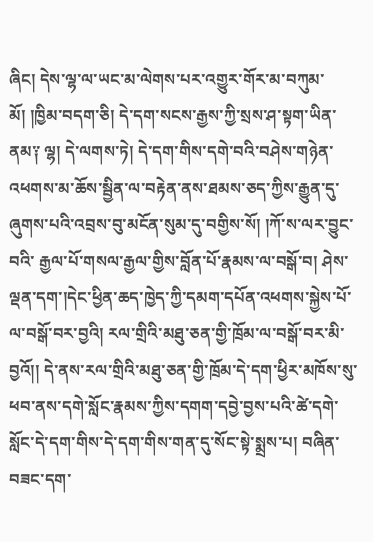ཞིང། དེས་ལྷ་ལ་ཡང་མ་ལེགས་པར་འགྱུར་གོར་མ་བཀུམ་མོ། །ཁྱིམ་བདག་ཅི། དེ་དག་སངས་རྒྱས་ཀྱི་སྲས་ཤ་སྟག་ཡིན་ ནམ༑ ལྷ། དེ་ལགས་ཏེ། དེ་དག་གིས་དགེ་བའི་བཤེས་གཉེན་འཕགས་མ་ཆོས་སྦྱིན་ལ་བརྟེན་ནས་ཐམས་ཅད་ཀྱིས་རྒྱུན་དུ་ཞུགས་པའི་འབྲས་བུ་མངོན་སུམ་དུ་བགྱིས་སོ། །ཀོ་ས་ལར་བྱུང་བའི་ རྒྱལ་པོ་གསལ་རྒྱལ་གྱིས་བློན་པོ་རྣམས་ལ་བསྒོ་བ། ཤེས་ལྡན་དག་།དེང་ཕྱིན་ཆད་ཁྱེད་ཀྱི་དམག་དཔོན་འཕགས་སྐྱེས་པོ་ལ་བསྒོ་བར་བྱའི། རལ་གྲིའི་མཐུ་ཅན་གྱི་ཁྲོམ་ལ་བསྒོ་བར་མི་བྱའོ།། དེ་ནས་རལ་གྲིའི་མཐུ་ཅན་གྱི་ཁྲོམ་དེ་དག་ཕྱིར་མཁོས་སུ་ཕབ་ནས་དགེ་སློང་རྣམས་ཀྱིས་དགག་དབྱེ་བྱས་པའི་ཚེ་དགེ་སློང་དེ་དག་གིས་དེ་དག་གིས་གན་དུ་སོང་སྟེ་སྨྲས་པ། བཞིན་བཟང་དག་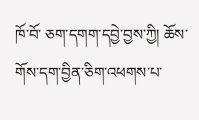ཁོ་བོ་ ཅག་དགག་དབྱེ་བྱས་ཀྱི། ཆོས་གོས་དག་བྱིན་ཅིག་འཕགས་པ་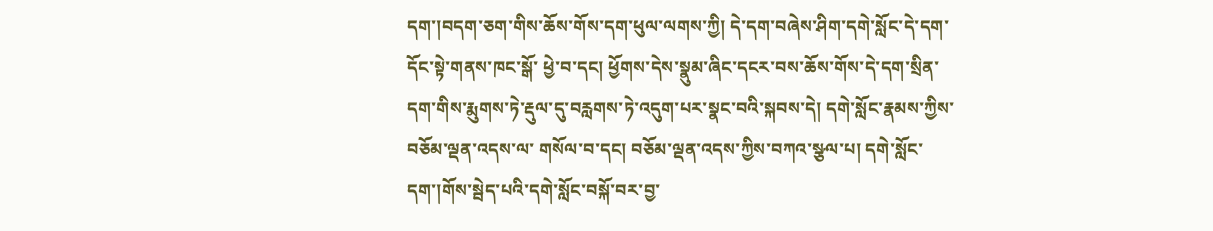དག་།བདག་ཅག་གིས་ཆོས་གོས་དག་ཕུལ་ལགས་ཀྱི། དེ་དག་བཞེས་ཤིག་དགེ་སློང་དེ་དག་དོང་སྟེ་གནས་ཁང་སྒོ་ ཕྱེ་བ་དང། ཕྱོགས་དེས་སྣུམ་ཞིང་དངར་བས་ཆོས་གོས་དེ་དག་སྲིན་དག་གིས་རྨུགས་ཏེ་རྡུལ་དུ་བརླགས་ཏེ་འདུག་པར་སྣང་བའི་སྐབས་དེ། དགེ་སློང་རྣམས་ཀྱིས་བཅོམ་ལྡན་འདས་ལ་ གསོལ་བ་དང། བཅོམ་ལྡན་འདས་ཀྱིས་བཀའ་སྩལ་པ། དགེ་སློང་དག་།གོས་སྦེད་པའི་དགེ་སློང་བསྐོ་བར་བྱ་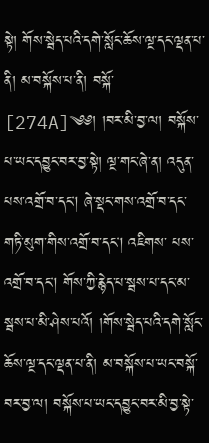སྟེ། གོས་སྦེད་པའི་དགེ་སློང་ཆོས་ལྔ་དང་ལྡན་པ་ནི། མ་བསྐོས་པ་ནི། བསྐོ་ [274A]༄༅། །བར་མི་བྱ་ལ། བསྐོས་པ་ཡང་དབྱུང་བར་བྱ་སྟེ། ལྔ་གང་ཞེ་ན། འདུན་པས་འགྲོ་བ་དང། ཞེ་སྡང་གས་འགྲོ་བ་དང་གཏི་མུག་གིས་འགྲོ་བ་དང། འཇིགས་ པས་འགྲོ་བ་དང། གོས་ཀྱི་རྙེད་པ་སྦས་པ་དང་མ་སྦས་པ་མི་ཤེས་པའོ། །གོས་སྦེད་པའི་དགེ་སློང་ཆོས་ལྔ་དང་ལྡན་པ་ནི། མ་བསྐོས་པ་ཡང་བསྐོ་བར་བྱ་ལ། བསྐོས་པ་ཡང་དབྱུང་བར་མི་བྱ་སྟེ་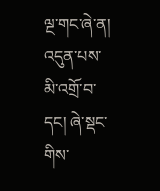ལྔ་གང་ཞེ་ན། འདུན་པས་མི་འགྲོ་བ་དང། ཞེ་སྡང་གིས་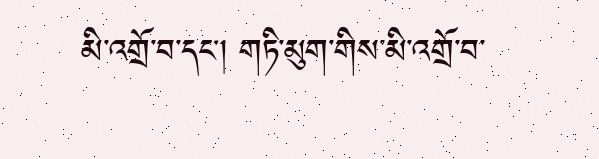མི་འགྲོ་བ་དང། གཏི་མུག་གིས་མི་འགྲོ་བ་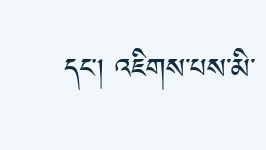དང། འཇིགས་པས་མི་